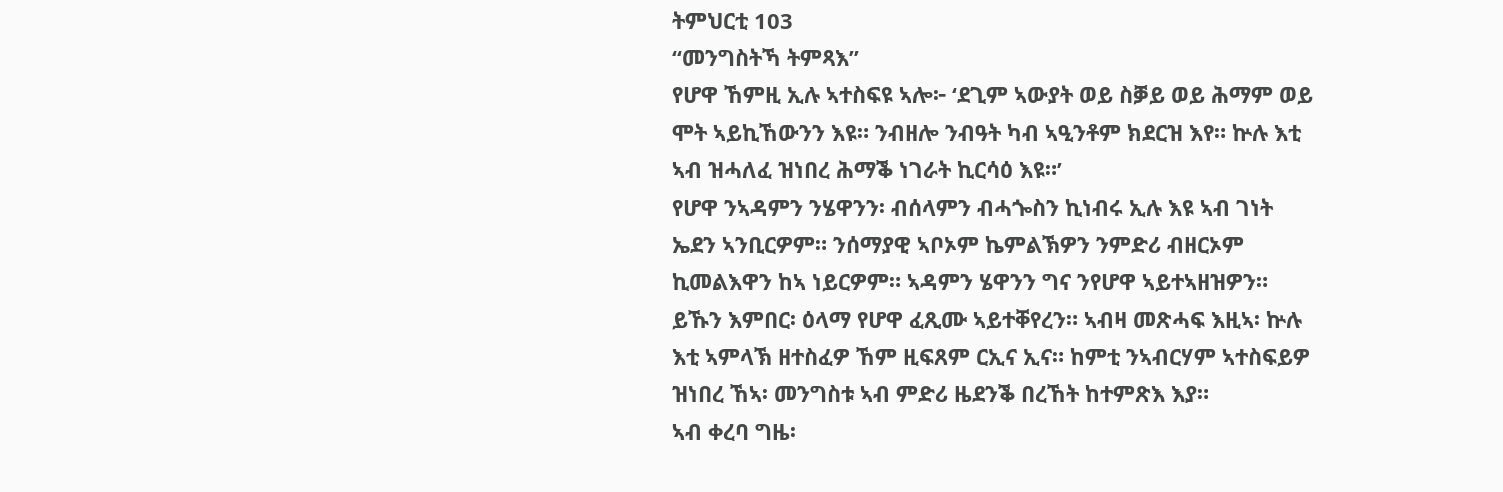ትምህርቲ 103
“መንግስትኻ ትምጻእ”
የሆዋ ኸምዚ ኢሉ ኣተስፍዩ ኣሎ፦ ‘ደጊም ኣውያት ወይ ስቓይ ወይ ሕማም ወይ ሞት ኣይኪኸውንን እዩ። ንብዘሎ ንብዓት ካብ ኣዒንቶም ክደርዝ እየ። ኵሉ እቲ ኣብ ዝሓለፈ ዝነበረ ሕማቕ ነገራት ኪርሳዕ እዩ።’
የሆዋ ንኣዳምን ንሄዋንን፡ ብሰላምን ብሓጐስን ኪነብሩ ኢሉ እዩ ኣብ ገነት ኤደን ኣንቢርዎም። ንሰማያዊ ኣቦኦም ኬምልኽዎን ንምድሪ ብዘርኦም ኪመልእዋን ከኣ ነይርዎም። ኣዳምን ሄዋንን ግና ንየሆዋ ኣይተኣዘዝዎን። ይኹን እምበር፡ ዕላማ የሆዋ ፈጺሙ ኣይተቐየረን። ኣብዛ መጽሓፍ እዚኣ፡ ኵሉ እቲ ኣምላኽ ዘተስፈዎ ኸም ዚፍጸም ርኢና ኢና። ከምቲ ንኣብርሃም ኣተስፍይዎ ዝነበረ ኸኣ፡ መንግስቱ ኣብ ምድሪ ዜደንቕ በረኸት ከተምጽእ እያ።
ኣብ ቀረባ ግዜ፡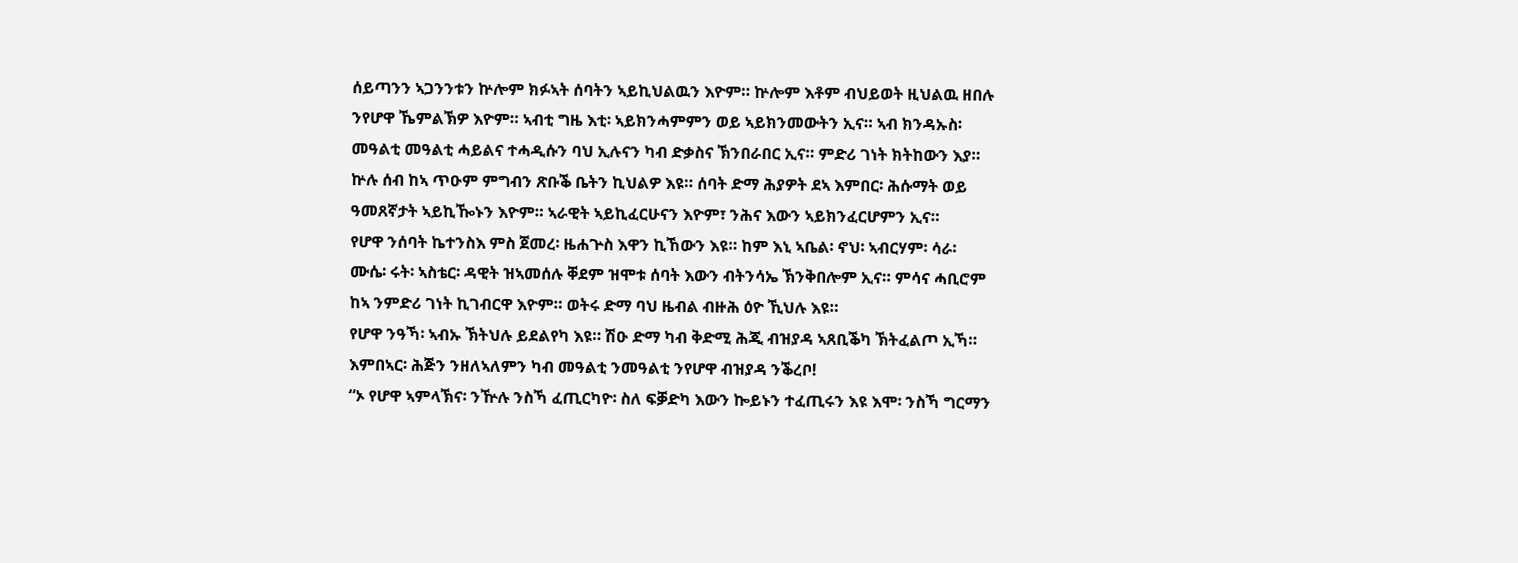ሰይጣንን ኣጋንንቱን ኵሎም ክፉኣት ሰባትን ኣይኪህልዉን እዮም። ኵሎም እቶም ብህይወት ዚህልዉ ዘበሉ ንየሆዋ ኼምልኽዎ እዮም። ኣብቲ ግዜ እቲ፡ ኣይክንሓምምን ወይ ኣይክንመውትን ኢና። ኣብ ክንዳኡስ፡ መዓልቲ መዓልቲ ሓይልና ተሓዲሱን ባህ ኢሉናን ካብ ድቃስና ኽንበራበር ኢና። ምድሪ ገነት ክትከውን እያ። ኵሉ ሰብ ከኣ ጥዑም ምግብን ጽቡቕ ቤትን ኪህልዎ እዩ። ሰባት ድማ ሕያዎት ደኣ እምበር፡ ሕሱማት ወይ ዓመጸኛታት ኣይኪዀኑን እዮም። ኣራዊት ኣይኪፈርሁናን እዮም፣ ንሕና እውን ኣይክንፈርሆምን ኢና።
የሆዋ ንሰባት ኬተንስእ ምስ ጀመረ፡ ዜሐጕስ እዋን ኪኸውን እዩ። ከም እኒ ኣቤል፡ ኖህ፡ ኣብርሃም፡ ሳራ፡ ሙሴ፡ ሩት፡ ኣስቴር፡ ዳዊት ዝኣመሰሉ ቐደም ዝሞቱ ሰባት እውን ብትንሳኤ ኽንቅበሎም ኢና። ምሳና ሓቢሮም ከኣ ንምድሪ ገነት ኪገብርዋ እዮም። ወትሩ ድማ ባህ ዜብል ብዙሕ ዕዮ ኺህሉ እዩ።
የሆዋ ንዓኻ፡ ኣብኡ ኽትህሉ ይደልየካ እዩ። ሽዑ ድማ ካብ ቅድሚ ሕጂ ብዝያዳ ኣጸቢቕካ ኽትፈልጦ ኢኻ። እምበኣር፡ ሕጅን ንዘለኣለምን ካብ መዓልቲ ንመዓልቲ ንየሆዋ ብዝያዳ ንቕረቦ!
“ኦ የሆዋ ኣምላኽና፡ ንዅሉ ንስኻ ፈጢርካዮ፡ ስለ ፍቓድካ እውን ኰይኑን ተፈጢሩን እዩ እሞ፡ ንስኻ ግርማን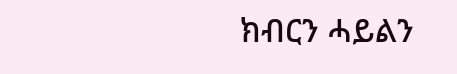ክብርን ሓይልን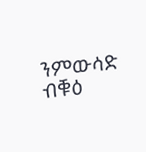ንምውሳድ ብቑዕ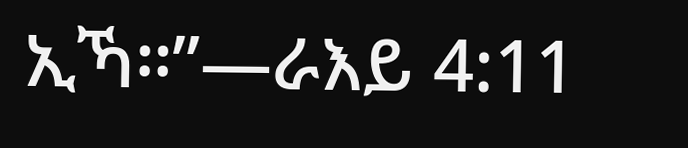ኢኻ።”—ራእይ 4:11